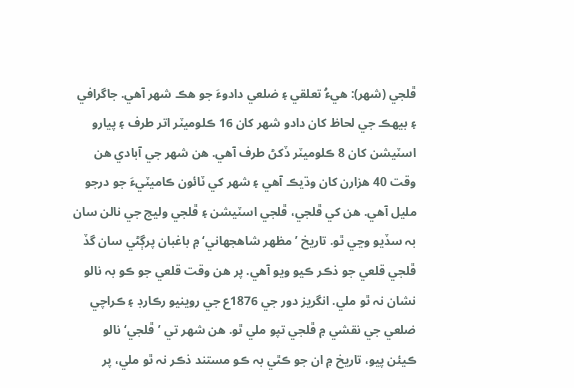ڦلجي (شھر): هيءُ تعلقي ۽ ضلعي دادوءَ جو هڪ شھر آهي. جاگرافي ۽ بيھڪ جي لحاظ کان دادو شھر کان 16 ڪلوميٽر اتر طرف ۽ پيارو اسٽيشن کان 8 ڪلوميٽر ڏکڻ طرف آهي. هن شھر جي آبادي هن وقت 40 هزارن کان وڌيڪ آهي ۽ شھر کي ٽائون ڪاميٽيءَ جو درجو مليل آهي. هن کي ڦلجي، ڦلجي اسٽيشن ۽ ڦلجي وليج جي نالن سان بہ سڏيو وڃي ٿو. تاريخ ’مظھر شاھجھاني‘ ۾ باغبان پرڳڻي سان گڏ ڦلجي قلعي جو ذڪر ڪيو ويو آهي. پر هن وقت قلعي جو ڪو بہ نالو نشان نہ ٿو ملي. انگريز دور جي 1876ع جي روينيو رڪارڊ ۽ ڪراچي ضلعي جي نقشي ۾ ڦلجي تپو ملي ٿو. هن شھر تي ’ڦلجي‘ نالو ڪيئن پيو، تاريخ ۾ ان جو ڪٿي بہ ڪو مستند ذڪر نہ ٿو ملي، پر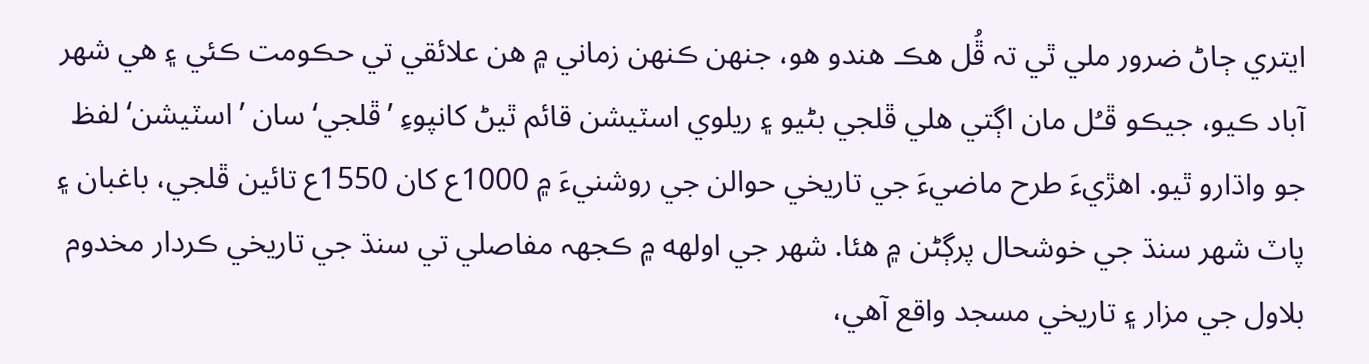ايتري ڄاڻ ضرور ملي ٿي تہ ڦُل هڪ هندو هو، جنھن ڪنھن زماني ۾ هن علائقي تي حڪومت ڪئي ۽ هي شھر آباد ڪيو، جيڪو ڦـُل مان اڳتي هلي ڦلجي بڻيو ۽ ريلوي اسٽيشن قائم ٿيڻ کانپوءِ ’ڦلجي‘ سان ’اسٽيشن‘ لفظ جو واڌارو ٿيو. اهڙيءَ طرح ماضيءَ جي تاريخي حوالن جي روشنيءَ ۾ 1000ع کان 1550ع تائين ڦلجي، باغبان ۽ پاٽ شھر سنڌ جي خوشحال پرڳڻن ۾ هئا. شھر جي اولھه ۾ ڪجهہ مفاصلي تي سنڌ جي تاريخي ڪردار مخدوم بلاول جي مزار ۽ تاريخي مسجد واقع آهي،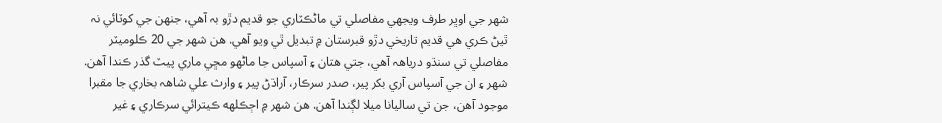شھر جي اوڀر طرف ويجهي مفاصلي تي ماڻڪٽاري جو قديم دڙو بہ آهي، جنھن جي کوٽائي نہ ٿيڻ ڪري هي قديم تاريخي دڙو قبرستان ۾ تبديل ٿي ويو آهي. هن شھر جي 20 ڪلوميٽر مفاصلي تي سنڌو درياھہ آهي، جتي هتان ۽ آسپاس جا ماڻھو مڇي ماري پيٽ گذر ڪندا آهن. شھر ۽ ان جي آسپاس آري بکر پير، صدر سرڪار، آراڌڻ پير ۽ وارث علي شاھہ بخاري جا مقبرا موجود آهن، جن تي ساليانا ميلا لڳندا آهن. هن شھر ۾ اڄڪلھه ڪيترائي سرڪاري ۽ غير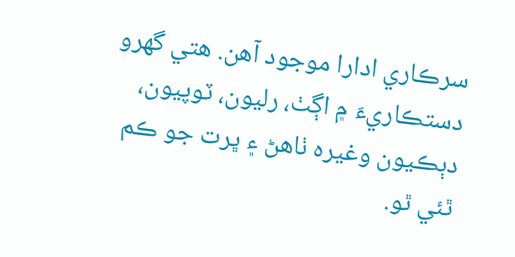سرڪاري ادارا موجود آهن. هتي گهرو دستڪاريءَ ۾ اڳٺ، رليون، ٽوپيون، دٻڪيون وغيرہ ٺاهڻ ۽ ڀرت جو ڪم ٿئي ٿو.